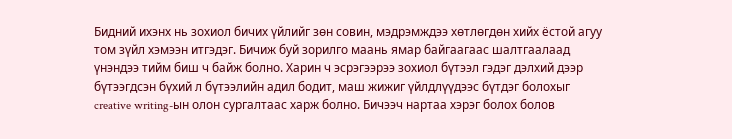Бидний ихэнх нь зохиол бичих үйлийг зөн совин, мэдрэмждээ хөтлөгдөн хийх ёстой агуу том зүйл хэмээн итгэдэг. Бичиж буй зорилго маань ямар байгаагаас шалтгаалаад үнэндээ тийм биш ч байж болно. Харин ч эсрэгээрээ зохиол бүтээл гэдэг дэлхий дээр бүтээгдсэн бүхий л бүтээлийн адил бодит, маш жижиг үйлдлүүдээс бүтдэг болохыг creative writing-ын олон сургалтаас харж болно. Бичээч нартаа хэрэг болох болов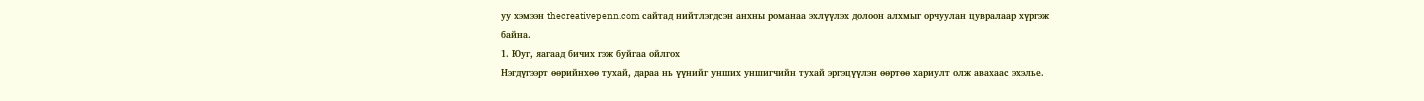уу хэмээн thecreativepenn.com сайтад нийтлэгдсэн анхны романаа эхлүүлэх долоон алхмыг орчуулан цувралаар хүргэж байна.
1. Юуг, яагаад бичих гэж буйгаа ойлгох
Нэгдүгээрт өөрийнхөө тухай, дараа нь үүнийг унших уншигчийн тухай эргэцүүлэн өөртөө хариулт олж авахаас эхэлье.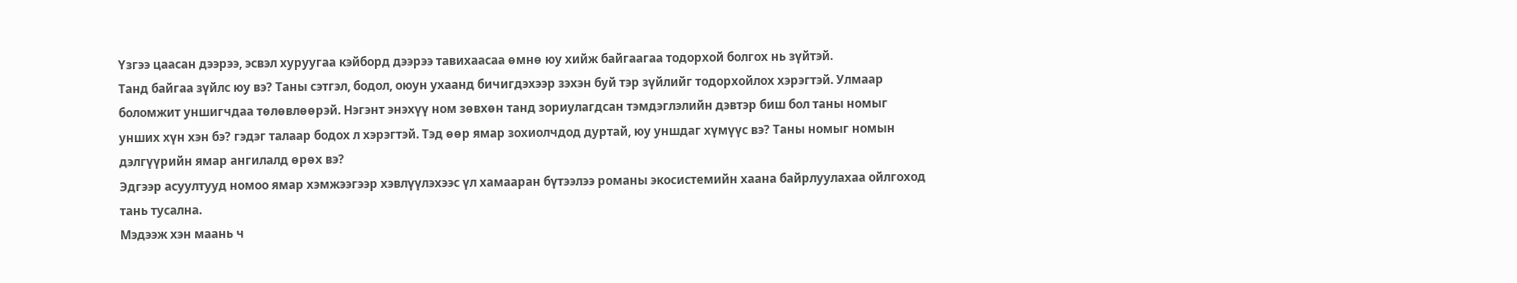Үзгээ цаасан дээрээ, эсвэл хуруугаа кэйборд дээрээ тавихаасаа өмнө юу хийж байгаагаа тодорхой болгох нь зүйтэй.
Танд байгаа зүйлс юу вэ? Таны сэтгэл, бодол, оюун ухаанд бичигдэхээр зэхэн буй тэр зүйлийг тодорхойлох хэрэгтэй. Улмаар боломжит уншигчдаа төлөвлөөрэй. Нэгэнт энэхүү ном зөвхөн танд зориулагдсан тэмдэглэлийн дэвтэр биш бол таны номыг унших хүн хэн бэ? гэдэг талаар бодох л хэрэгтэй. Тэд өөр ямар зохиолчдод дуртай, юу уншдаг хүмүүс вэ? Таны номыг номын дэлгүүрийн ямар ангилалд өрөх вэ?
Эдгээр асуултууд номоо ямар хэмжээгээр хэвлүүлэхээс үл хамааран бүтээлээ романы экосистемийн хаана байрлуулахаа ойлгоход тань тусална.
Мэдээж хэн маань ч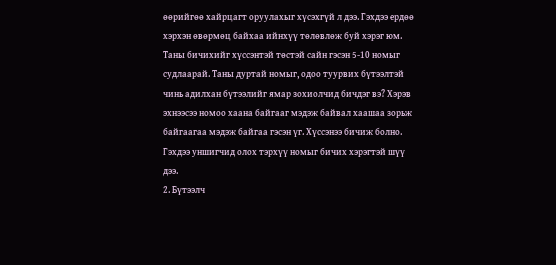өөрийгөө хайрцагт оруулахыг хүсэхгүй л дээ. Гэхдээ ердөө хэрхэн өвөрмөц байхаа ийнхүү төлөвлөж буй хэрэг юм.
Таны бичихийг хүссэнтэй төстэй сайн гэсэн 5-10 номыг судлаарай. Таны дуртай номыг, одоо туурвих бүтээлтэй чинь адилхан бүтээлийг ямар зохиолчид бичдэг вэ? Хэрэв эхнээсээ номоо хаана байгааг мэдэж байвал хаашаа зорьж байгаагаа мэдэж байгаа гэсэн үг. Хүссэнээ бичиж болно. Гэхдээ уншигчид олох тэрхүү номыг бичих хэрэгтэй шүү дээ.
2. Бүтээлч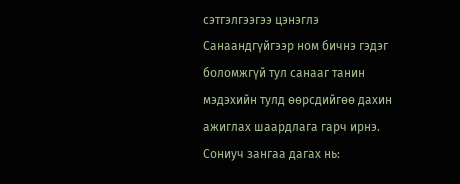сэтгэлгээгээ цэнэглэ
Санаандгүйгээр ном бичнэ гэдэг боломжгүй тул санааг танин мэдэхийн тулд өөрсдийгөө дахин ажиглах шаардлага гарч ирнэ.
Сониуч зангаа дагах нь: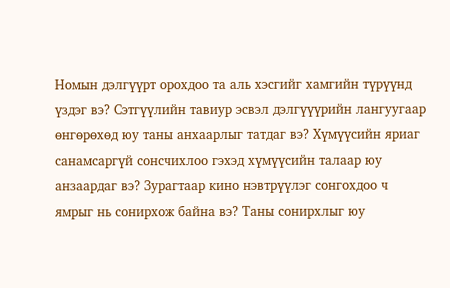Номын дэлгүүрт орохдоо та аль хэсгийг хамгийн түрүүнд үздэг вэ? Сэтгүүлийн тавиур эсвэл дэлгүүүрийн лангуугаар өнгөрөхөд юу таны анхаарлыг татдаг вэ? Хүмүүсийн яриаг санамсаргүй сонсчихлоо гэхэд хүмүүсийн талаар юу анзаардаг вэ? Зурагтаар кино нэвтрүүлэг сонгохдоо ч ямрыг нь сонирхож байна вэ? Таны сонирхлыг юу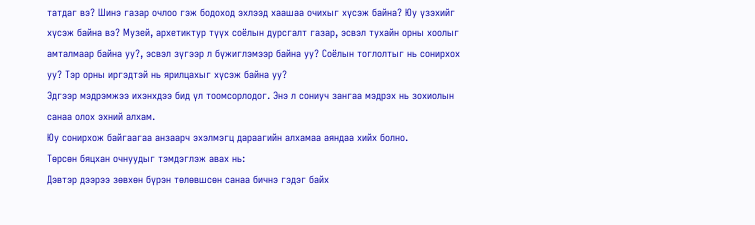татдаг вэ? Шинэ газар очлоо гэж бодоход эхлээд хаашаа очихыг хүсэж байна? Юу үзэхийг хүсэж байна вэ? Музей, архетиктур түүх соёлын дурсгалт газар, эсвэл тухайн орны хоолыг амталмаар байна уу?, эсвэл зүгээр л бүжиглэмээр байна уу? Соёлын тоглолтыг нь сонирхох уу? Тэр орны иргэдтэй нь ярилцахыг хүсэж байна уу?
Эдгээр мэдрэмжээ ихэнхдээ бид үл тоомсорлодог. Энэ л сониуч зангаа мэдрэх нь зохиолын санаа олох эхний алхам.
Юу сонирхож байгаагаа анзаарч эхэлмэгц дараагийн алхамаа аяндаа хийх болно.
Төрсөн бяцхан очнуудыг тэмдэглэж авах нь:
Дэвтэр дээрээ зөвхөн бүрэн төлөвшсөн санаа бичнэ гэдэг байх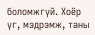боломжгүй. Хоёр үг, мэдрэмж, таны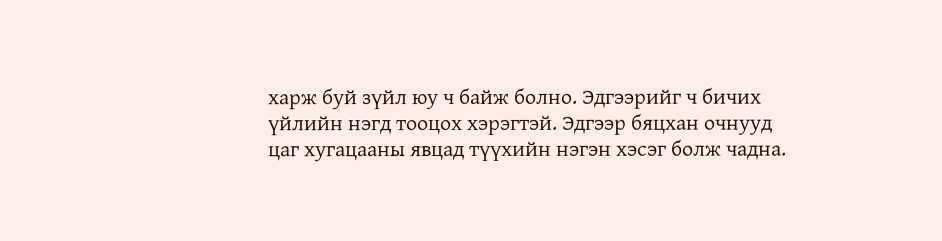харж буй зүйл юу ч байж болно. Эдгээрийг ч бичих үйлийн нэгд тооцох хэрэгтэй. Эдгээр бяцхан очнууд цаг хугацааны явцад түүхийн нэгэн хэсэг болж чадна.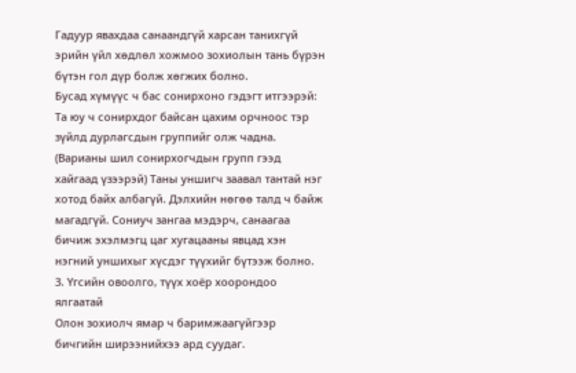Гадуур явахдаа санаандгүй харсан танихгүй эрийн үйл хөдлөл хожмоо зохиолын тань бүрэн бүтэн гол дүр болж хөгжих болно.
Бусад хүмүүс ч бас сонирхоно гэдэгт итгээрэй:
Та юу ч сонирхдог байсан цахим орчноос тэр зүйлд дурлагсдын группийг олж чадна. (Варианы шил сонирхогчдын групп гээд хайгаад үзээрэй) Таны уншигч заавал тантай нэг хотод байх албагүй. Дэлхийн нөгөө талд ч байж магадгүй. Сониуч зангаа мэдэрч, санаагаа бичиж эхэлмэгц цаг хугацааны явцад хэн нэгний уншихыг хүсдэг түүхийг бүтээж болно.
3. Үгсийн овоолго, түүх хоёр хоорондоо ялгаатай
Олон зохиолч ямар ч баримжаагүйгээр бичгийн ширээнийхээ ард суудаг.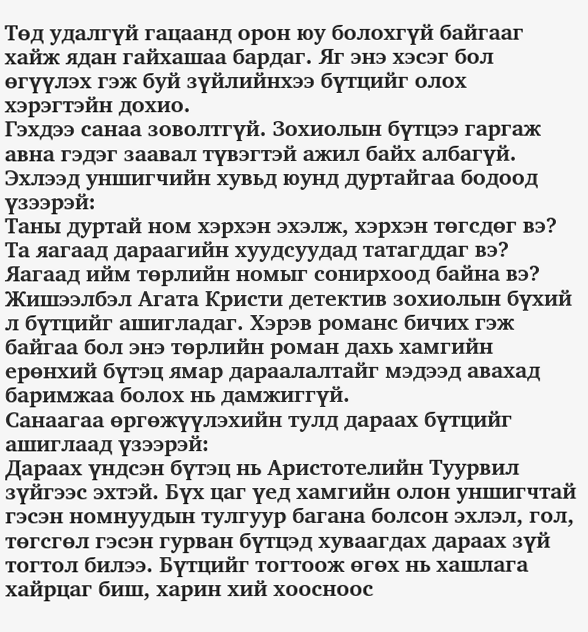Төд удалгүй гацаанд орон юу болохгүй байгааг хайж ядан гайхашаа бардаг. Яг энэ хэсэг бол өгүүлэх гэж буй зүйлийнхээ бүтцийг олох хэрэгтэйн дохио.
Гэхдээ санаа зоволтгүй. Зохиолын бүтцээ гаргаж авна гэдэг заавал түвэгтэй ажил байх албагүй.
Эхлээд уншигчийн хувьд юунд дуртайгаа бодоод үзээрэй:
Таны дуртай ном хэрхэн эхэлж, хэрхэн төгсдөг вэ? Та яагаад дараагийн хуудсуудад татагддаг вэ? Яагаад ийм төрлийн номыг сонирхоод байна вэ?
Жишээлбэл Агата Кристи детектив зохиолын бүхий л бүтцийг ашигладаг. Хэрэв романс бичих гэж байгаа бол энэ төрлийн роман дахь хамгийн ерөнхий бүтэц ямар дараалалтайг мэдээд авахад баримжаа болох нь дамжиггүй.
Санаагаа өргөжүүлэхийн тулд дараах бүтцийг ашиглаад үзээрэй:
Дараах үндсэн бүтэц нь Аристотелийн Туурвил зүйгээс эхтэй. Бүх цаг үед хамгийн олон уншигчтай гэсэн номнуудын тулгуур багана болсон эхлэл, гол, төгсгөл гэсэн гурван бүтцэд хуваагдах дараах зүй тогтол билээ. Бүтцийг тогтоож өгөх нь хашлага хайрцаг биш, харин хий хоосноос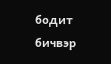бодит бичвэр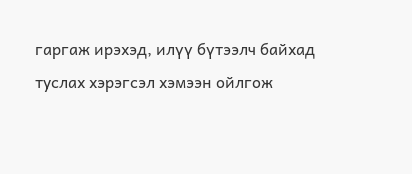гаргаж ирэхэд, илүү бүтээлч байхад туслах хэрэгсэл хэмээн ойлгож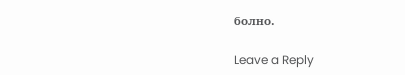болно.

Leave a Reply